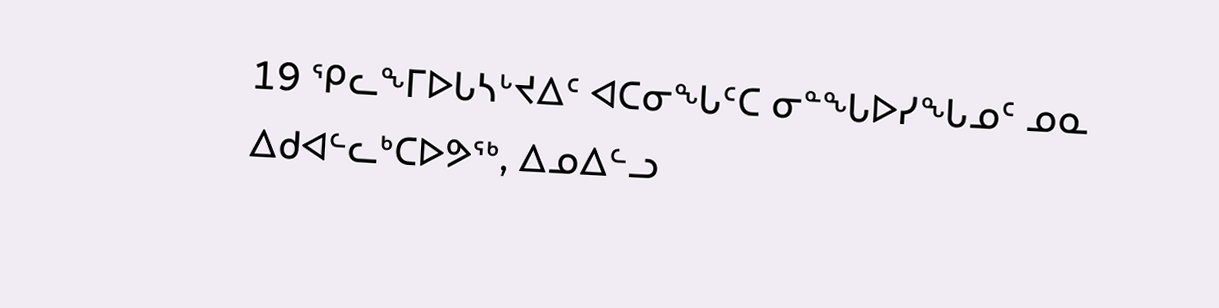19 ᕿᓚᖕᒥᐅᒐᓴᒡᔪᐃᑦ ᐊᑕᓂᖓᑦᑕ ᓂᓐᖓᐅᓯᖓᓄᑦ ᓄᓇ ᐃᑯᐊᓪᓚᒃᑕᐅᕗᖅ, ᐃᓄᐃᓪᓗ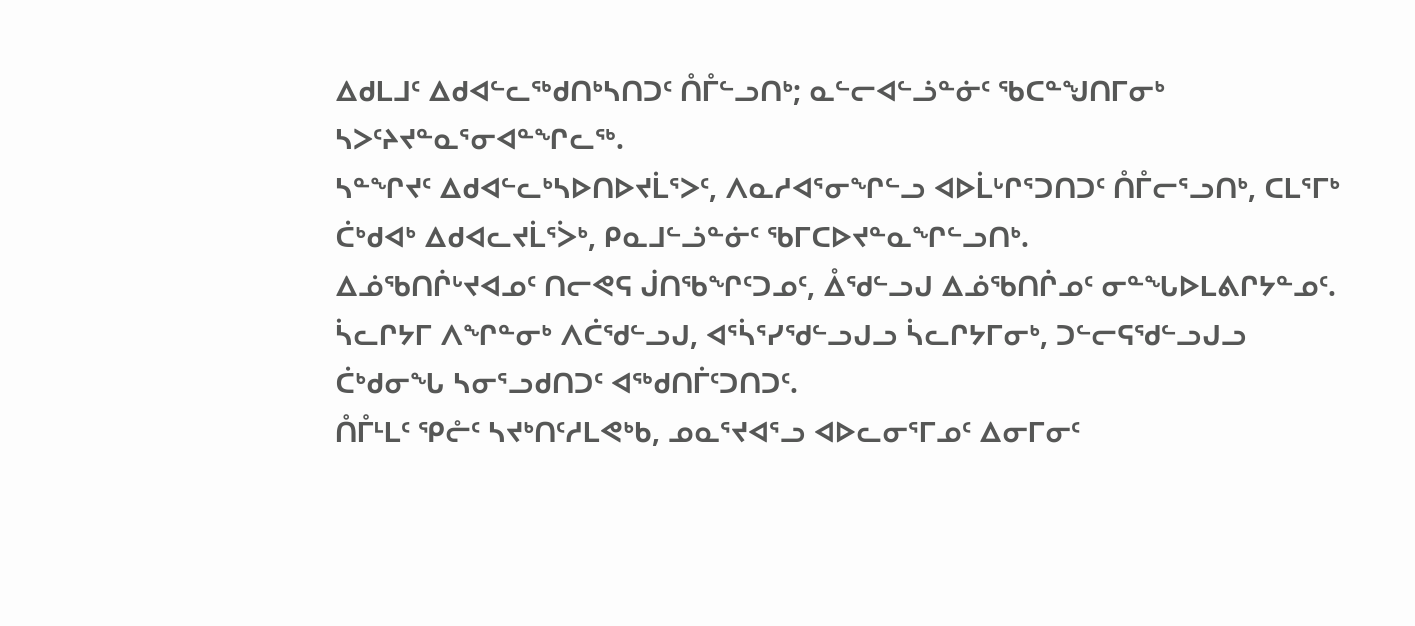ᐃᑯᒪᒧᑦ ᐃᑯᐊᓪᓚᖅᑯᑎᒃᓴᑎᑐᑦ ᑍᒤᓪᓗᑎᒃ; ᓇᓪᓕᐊᓪᓘᓐᓃᑦ ᖃᑕᓐᖑᑎᒥᓂᒃ ᓴᐳᑦᔨᔪᓐᓇᕐᓂᐊᓐᖏᓚᖅ.
ᓴᓐᖏᔪᑦ ᐃᑯᐊᓪᓚᒃᓴᐅᑎᐅᔪᒫᕐᐳᑦ, ᐱᓇᓱᐊᕐᓂᖏᓪᓗ ᐊᐅᒫᒡᒋᕐᑐᑎᑐᑦ ᑍᒤᓕᕐᓗᑎᒃ, ᑕᒪᕐᒥᒃ ᑖᒃᑯᐊᒃ ᐃᑯᐊᓚᔪᒫᕐᐴᒃ, ᑭᓇᒧᓪᓘᓐᓃᑦ ᖃᒥᑕᐅᔪᓐᓇᖏᓪᓗᑎᒃ.
ᐃᓅᖃᑎᒌᒡᔪᐊᓄᑦ ᑎᓕᕙᕋ ᒎᑎᖃᖏᑦᑐᓄᑦ, ᐂᖁᓪᓗᒍ ᐃᓅᖃᑎᒌᓄᑦ ᓂᓐᖓᐅᒪᕕᒋᔭᓐᓄᑦ. ᓵᓚᒋᔭᒥ ᐱᖏᓐᓂᒃ ᐱᑖᖁᓪᓗᒍ, ᐊᕐᓵᕐᓯᖁᓪᓗᒍᓗ ᓵᓚᒋᔭᒥᓂᒃ, ᑐᓪᓕᕋᖁᓪᓗᒍᓗ ᑖᒃᑯᓂᖓ ᓴᓂᕐᓗᑯᑎᑐᑦ ᐊᖅᑯᑎᒦᑦᑐᑎᑐᑦ.
ᑍᒤᒻᒪᑦ ᕿᓔᑦ ᓴᔪᒃᑎᑦᓱᒪᕙᒃᑲ, ᓄᓇᕐᔪᐊᕐᓗ ᐊᐅᓚᓂᕐᒥᓄᑦ ᐃᓂᒥᓂᑦ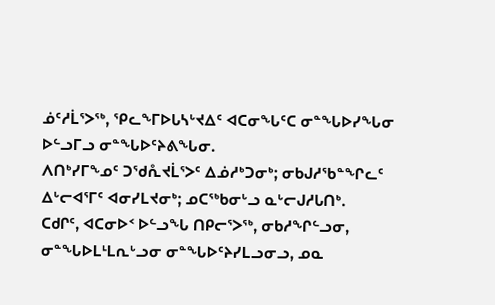ᓅᑦᓱᒫᕐᐳᖅ, ᕿᓚᖕᒥᐅᒐᓴᒡᔪᐃᑦ ᐊᑕᓂᖓᑦᑕ ᓂᓐᖓᐅᓯᖓᓂ ᐅᓪᓗᒥᓗ ᓂᓐᖓᐅᑦᔨᕕᖓᓂ.
ᐱᑎᒃᓯᒥᖕᓄᑦ ᑐᖁᕅᔪᒫᕐᐳᑦ ᐃᓅᓱᒃᑐᓂᒃ; ᓂᑲᒍᓱᖃᓐᖏᓚᑦ ᐃᒡᓕᐊᕐᒥᑦ ᐊᓂᓯᒪᔪᓂᒃ; ᓄᑕᖅᑲᓂᒡᓗ ᓇᒡᓕᒍᓱᒐᑎᒃ.
ᑕᑯᒋᑦ, ᐊᑕᓂᐅᑉ ᐅᓪᓗᖓ ᑎᑭᓕᕐᐳᖅ, ᓂᑲᓱᖏᓪᓗᓂ, ᓂᓐᖓᐅᒪᒻᒪᕆᒡᓗᓂ ᓂᓐᖓᐅᑦᔨᓯᒪᓗᓂᓗ, ᓄᓇ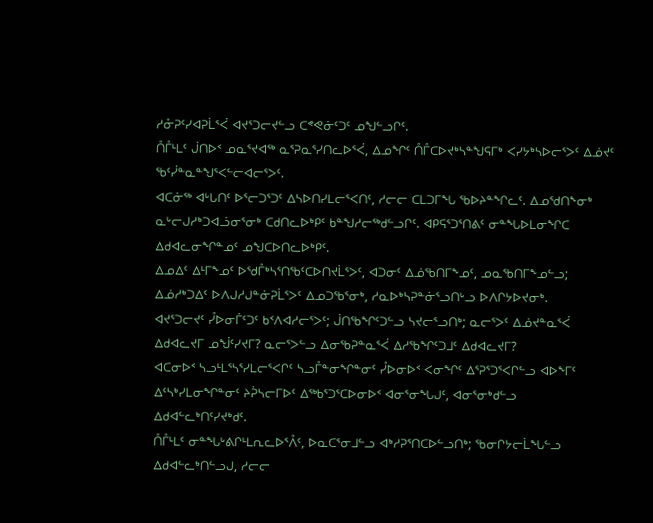ᓱᓁᕈᑦᓯᐊᕈᒫᕐᐹ ᐊᔪᕐᑐᓕᔪᓪᓗ ᑕᕝᕙᓃᑦᑐᑦ ᓄᖑᓪᓗᒋᑦ.
ᑍᒤᒻᒪᑦ ᒎᑎᐅᑉ ᓄᓇᕐᔪᐊᖅ ᓇᕐᕈᓇᕐᓯᑎᓚᐅᕐᐹ, ᐃᓄᖏᑦ ᑍᒤᑕᐅᔪᒃᓴᓐᖑᕋᒥᒃ ᐸᓯᔭᒃᓴᐅᓕᕐᐳᑦ ᐃᓅᔪᑦ ᖃᑦᓰᓐᓇᓐᖑᕐᐸᓪᓕᐊᓕᕐᐳᑦ.
ᐊᑕᓃᖅ ᐊᒡᒐᑎᑦ ᐅᕐᓕᑐᕐᑐᑦ ᐃᓴᐅᑎᓯᒪᓕᕐᐸᑎᑦ, ᓱᓕᓕ ᑕᒪᑐᒥᖓ ᖃᐅᔨᓐᖏᓚᑦ. ᐃᓄᖁᑎᖕᓂᒃ ᓇᒡᓕᒍᓱᒃᑐᐊᓘᓂᕐᓂᒃ ᑕᑯᑎᓚᐅᒃᑭᑦ ᑲᓐᖑᓱᓕᖅᑯᓪᓗᒋᑦ. ᐊᑭᕋᕐᑐᕐᑎᕕᑦ ᓂᓐᖓᐅᒪᓂᖏᑕ ᐃᑯᐊᓚᓂᖏᓐᓄᑦ ᓄᖑᑕᐅᑎᓚᐅᒃᑭᑦ.
ᐃᓄᐃᑦ ᐃᒻᒥᖕᓄᑦ ᐅᖁᒤᒃᓴᕐᑎᖃᑦᑕᐅᑎᔪᒫᕐᐳᑦ, ᐊᑐᓂᑦ ᐃᓅᖃᑎᒥᖕᓄᑦ, ᓄᓇᖃᑎᒥᖕᓄᓪᓗ; ᐃᓅᓱᒃᑐᐃᑦ ᐅᐱᒍᓱᒍᓐᓃᕈᒫᕐᐳᑦ ᐃᓄᑐᖃᕐᓂᒃ, ᓱᓇᐅᒃᓴᕈᓐᓃᕐᓗᑎᒡᓗ ᐅᐱᒋᔭᐅᔪᓂᒃ.
ᐊᔪᕐᑐᓕᔪᑦ ᓮᐅᓂᒦᑦᑐᑦ ᑲᑉᐱᐊᓱᓕᕐᐳᑦ; ᒎᑎᖃᖏᑦᑐᓪᓗ ᓴᔪᓕᕐᓗᑎᒃ; ᓇᓕᕐᐳᑦ ᐃᓅᔪᓐᓇᕐᐹ ᐃᑯᐊᓚᔪᒥ ᓄᖒᑦᓯᔪᒥ? ᓇᓕᕐᐳᓪᓗ ᐃᓂᖃᕈᓐᓇᕐᐹ ᐃᓱᖃᖏᑦᑐᒧᑦ ᐃᑯᐊᓚᔪᒥ?
ᐊᑕᓂᐅᑉ ᓴᓗᒻᒪᕐᓴᕐᓯᒪᓕᕐᐸᒋᑦ ᓴᓗᒤᓐᓂᖏᓐᓂᑦ ᓮᐅᓂᐅᑉ ᐸᓂᖏᑦ ᐃᕐᕈᕐᑐᕐᐸᒋᓪᓗ ᐊᐅᖕᒥᑦ ᐃᑦᓴᒃᓯᒪᓂᖏᓐᓂᑦ ᔨᕉᓴᓕᒥᐅᑦ ᐃᖅᑲᕐᑐᕐᑕᐅᓂᐅᑉ ᐊᓂᕐᓂᖓᒍᑦ, ᐊᓂᕐᓂᒃᑯᓪᓗ ᐃᑯᐊᓪᓚᒃᑎᑦᓯᔪᒃᑯᑦ.
ᑍᒤᒻᒪᑦ ᓂᓐᖓᒡᕕᒋᒻᒪᕆᓚᐅᕐᐰᑦ, ᐅᓇᑕᕐᓂᒧᓪᓗ ᐊᒃᓱᕈᕐᑎᑕᐅᓪᓗᑎᒃ; ᖃᓂᒋᔭᓕᒫᖓᓪᓗ ᐃᑯᐊᓪᓚᒃᑎᓪᓗᒍ, ᓱᓕᓕ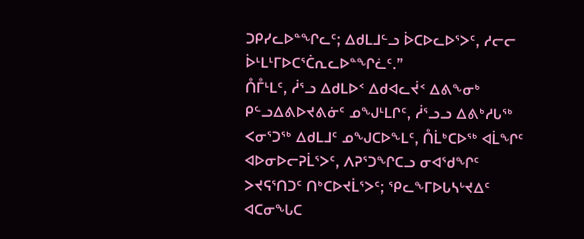ᑐᑭᓯᓚᐅᓐᖏᓚᑦ; ᐃᑯᒪᒧᓪᓗ ᐆᑕᐅᓚᐅᕐᐳᑦ, ᓱᓕᓕ ᐆᒻᒪᒻᒥᐅᑕᕐᑖᕆᓚᐅᓐᖏᓛᑦ.”
ᑍᒤᒻᒪᑦ, ᓲᕐᓗ ᐃᑯᒪᐅᑉ ᐃᑯᐊᓚᔫᑉ ᐃᕕᖕᓂᒃ ᑭᓪᓗᐃᕕᐅᔪᕕᓃᑦ ᓄᖑᒻᒪᒋᑦ, ᓲᕐᓗᓗ ᐃᕕᒃᓱᒐᖅ ᐸᓂᕐᑐᖅ ᐃᑯᒪᒧᑦ ᓄᖑᑕᐅᖕᒪᑦ, ᑍᒫᒃᑕᐅᖅ ᐊᒫᖏᑦ ᐊᐅᓂᐅᓕᕈᒫᕐᐳᑦ, ᐱᕈᕐᑐᖏᑕᓗ ᓂᐊᖁᖏᑦ ᐳᔪᕋᕐᑎᑐᑦ ᑎᒃᑕᐅᔪᒫᕐᐳᑦ; ᕿᓚᖕᒥᐅᒐᓴᒡᔪᐃᑦ ᐊᑕᓂᖓᑕ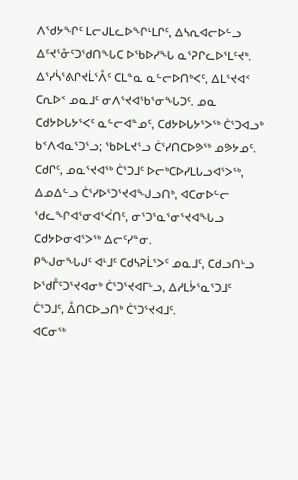ᐱᖁᔭᖏᑦ ᒪᓕᒍᒪᓚᐅᖏᒻᒪᒋᑦ, ᐃᓴᕆᐊᓕᐅᓪᓗ ᐃᑦᔪᕐᓁᑦᑐᖁᑎᖓᑕ ᐅᖃᐅᓯᖓ ᓇᕐᕈᒋᓚᐅᕐᒪᑦᔪᒃ.
ᐃᕐᓯᓵᕐᕕᒋᔪᒫᕐᐰᑦ ᑕᒪᓐᓇ ᓇᓪᓕᐅᑎᒃᐸᑦ, ᐃᒪᕐᔪᐊᑉ ᑕᕆᐅᑉ ᓄᓇᒧᑦ ᓂᐱᕐᔪᐊᖃᕐᓂᖓᑐᑦ. ᓄᓇ ᑕᑯᔭᐅᒐᔭᕐᐸᑦ ᓇᓪᓕᐊᓐᓄᑦ, ᑕᑯᔭᐅᒐᔭᕐᐳᖅ ᑖᕐᑐᐊᓗᒃ ᑲᑉᐱᐊᓇᕐᑐᕐᓗ; ᖃᐅᒪᔪᕐᓗ ᑖᕐᓯᑎᑕᐅᕗᖅ ᓄᕗᔭᓄᑦ.
ᑕᑯᒋᑦ, ᓄᓇᕐᔪᐊᖅ ᑖᕐᑐᒧᑦ ᐅᓕᒃᑕᐅᓯᒪᒐᓗᐊᕐᐳᖅ, ᐃᓄᐃᓪᓗ ᑖᕐᓯᐅᕐᑐᕐᔪᐊᖑᓗᑎᒃ, ᐊᑕᓂᐅᓪᓕ ᖁᓚᖏᐊᕐᓂᐊᕐᐹᑎᑦ, ᓂᕐᑐᕐᓇᕐᓂᕐᔪᐊᖓᓗ ᑕᑯᔭᐅᓂᐊᕐᐳᖅ ᐃᓕᑦᓯᓐᓂ.
ᑭᖑᓂᖓᒍᑦ ᐊᒻᒧᑦ ᑕᑯᓴᕈᒫᕐᐳᑦ ᓄᓇᒧᑦ, ᑕᑯᓗᑎᒡᓗ ᐅᖁᒤᑦᑐᕐᔪᐊᓂᒃ ᑖᕐᑐᕐᔪᐊᒥᒡᓗ, ᐃᓱᒪᔮᕐᓇᕐᑐᒧᑦ ᑖᕐᑐᒧᑦ, ᐂᑎᑕᐅᓗᑎᒃ ᑖᕐᑐᕐᔪᐊᒧᑦ.
ᐊᑕᓂᖅ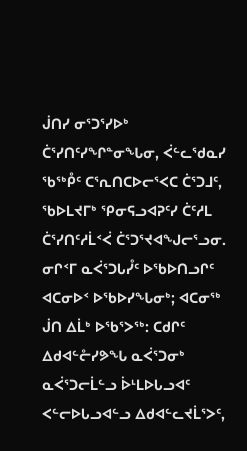ᒎᑎᓯ ᓂᕐᑐᕐᓯᐅᒃ ᑖᕐᓯᑎᑦᓯᖏᓐᓂᖓᓂ, ᐹᓪᓚᖁᓇᓯ ᖃᖅᑬᑦ ᑕᕐᕆᑎᑕᐅᓕᕐᐸᑕ ᑖᕐᑐᒧᑦ, ᖃᐅᒪᔪᒥᒃ ᕿᓂᕋᓗᐊᕈᑦᓯ ᑖᑦᓱᒪ ᑖᕐᓯᑎᑦᓱᒫᑉᐹ ᑖᕐᑐᕐᔪᐊᖑᓕᕐᓗᓂ.
ᓂᒋᑉᒥ ᓇᐹᕐᑐᒐᓮᑦ ᐅᖃᐅᑎᓗᒋᑦ ᐊᑕᓂᐅᑉ ᐅᖃᐅᓯᖓᓂᒃ; ᐊᑕᓂᖅ ᒎᑎ ᐃᒫᒃ ᐅᖃᕐᐳᖅ: ᑕᑯᒋᑦ ᐃᑯᐊᓪᓔᓯᕗᖓ ᓇᐹᕐᑐᓂᒃ ᓇᐹᕐᑐᓕᒫᓪᓗ ᐆᒻᒪᐅᒐᓗᐊᑦ ᐸᓪᓕᐅᒐᓗᐊᓪᓗ ᐃᑯᐊᓪᓚᔪᒫᕐᐳᑦ,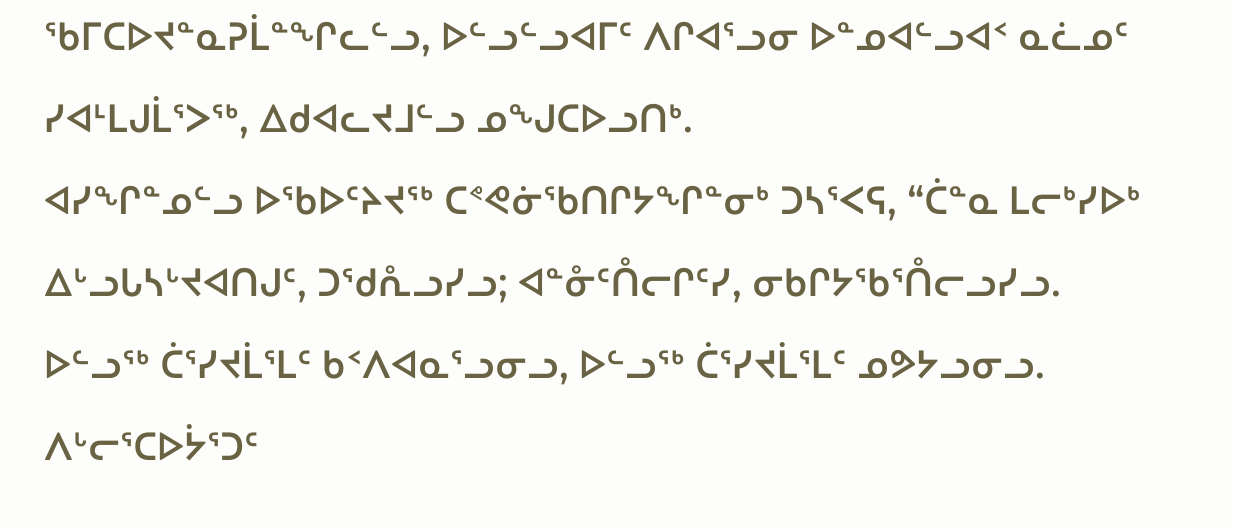ᖃᒥᑕᐅᔪᓐᓇᕈᒫᓐᖏᓚᓪᓗ, ᐅᓪᓗᓪᓗᐊᒥᑦ ᐱᒋᐊᕐᓗᓂ ᐅᓐᓄᐊᓪᓗᐊᑉ ᓇᓛᓄᑦ ᓯᐊᒻᒪᒍᒫᕐᐳᖅ, ᐃᑯᐊᓚᔪᒧᓪᓗ ᓄᖑᑕᐅᓗᑎᒃ.
ᐊᓯᖏᓐᓄᓪᓗ ᐅᖃᐅᑦᔨᔪᖅ ᑕᕝᕙᓃᖃᑎᒋᔭᖏᓐᓂᒃ ᑐᓴᕐᐸᕋ, “ᑖᓐᓇ ᒪᓕᒃᓯᐅᒃ ᐃᒡᓗᒐᓴᒡᔪᐊᑎᒍᑦ, ᑐᖁᕅᓗᓯᓗ; ᐊᓐᓁᑦᑍᓕᒋᑦᓯ, ᓂᑲᒋᔭᖃᕐᑍᓕᓗᓯᓗ.
ᐅᓪᓗᖅ ᑖᕐᓯᔪᒫᕐᒪᑦ ᑲᑉᐱᐊᓇᕐᓗᓂᓗ, ᐅᓪᓗᖅ ᑖᕐᓯᔪᒫᕐᒪᑦ ᓄᕗᔭᓗᓂᓗ. ᐱᒡᓕᕐᑕᐅᔮᕐᑐᑦ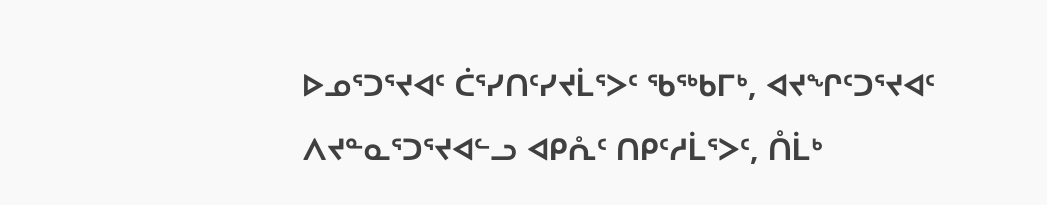ᐅᓄᕐᑐᕐᔪᐊᑦ ᑖᕐᓯᑎᑦᓯᔪᒫᕐᐳᑦ ᖃᖅᑲᒥᒃ, ᐊᔪᖏᑦᑐᕐᔪᐊᑦ ᐱᔪᓐᓇᕐᑐᕐᔪᐊᓪᓗ ᐊᑭᕅᑦ ᑎᑭᑦᓱᒫᕐᐳᑦ, ᑍᒫᒃ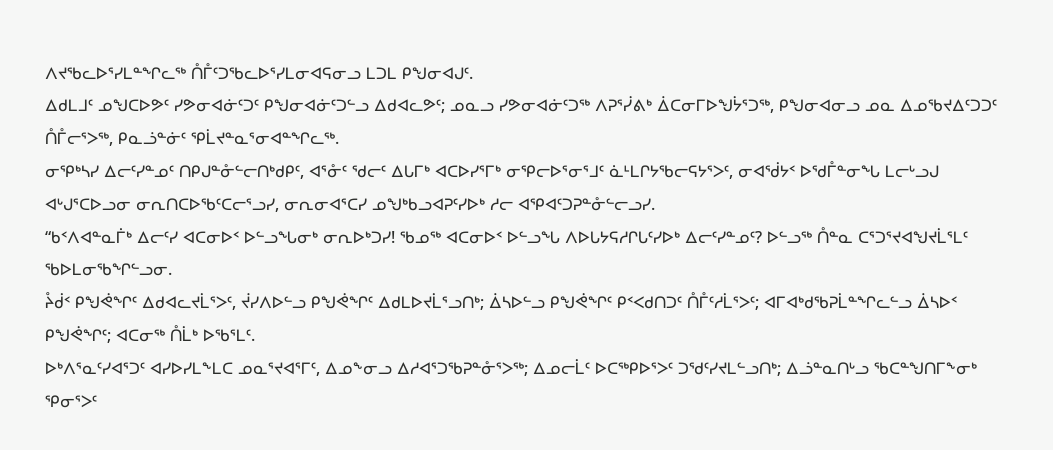ᐱᔪᖃᓚᐅᕐᓯᒪᓐᖏᓚᖅ ᑍᒤᑦᑐᖃᓚᐅᕐᓯᒪᓂᐊᕋᓂᓗ ᒪᑐᒪ ᑭᖑᓂᐊᒍᑦ.
ᐃᑯᒪᒧᑦ ᓄᖑᑕᐅᕗᑦ ᓯᕗᓂᐊᓃᑦᑐᑦ ᑭᖑᓂᐊᓃᑦᑐᓪᓗ ᐃᑯᐊᓚᕗᑦ; ᓄᓇᓗ ᓯᕗᓂᐊᓃᑦᑐᖅ ᐱᕈᕐᓰᕕᒃ ᐄᑕᓂᒥᐅᖑᔮᕐᑐᖅ, ᑭᖑᓂᐊᓂᓗ ᓄᓇ ᐃᓄᖃᔪᐃᑦᑐᑐᑦ ᑍᒤᓕᕐᐳᖅ, ᑭᓇᓘᓐᓃᑦ ᕿᒫᔪᓐᓇᕐᓂᐊᓐᖏᓚᖅ.
ᓂᕿᒃᓴᓯ ᐃᓕᑦᓯᓐᓄᑦ ᑎᑭᒍᓐᓁᓪᓕᑎᒃᑯᑭᑦ, ᐊᕐᓁᑦ ᖁᓕᑦ ᐃᒐᒥᒃ ᐊᑕᐅᓯᕐᒥᒃ ᓂᕿᓕᐅᕐᓂᕐᒧᑦ ᓈᒻᒪᒋᔭᖃᓕᕋᔭᕐᐳᑦ, ᓂᐊᖂᔭᑉ ᐅᖁᒤᓐᓂᖓ ᒪᓕᒡᓗᒍ ᐊᒡᒍᕐᑕᐅᓗᓂ ᓂᕆᑎᑕᐅᖃᑦᑕᓕᕐᓗᓯ, ᓂᕆᓂᐊᕐᑕᓯ ᓄᖑᒃᑲᓗᐊᕈᑦᓯᐅᒃ ᓱᓕ ᐊᕿᐊᑦᑐᕈᓐᓁᓪᓕᓗᓯ.
“ᑲᑉᐱᐊᓐᓇᒦᒃ ᐃᓕᑦᓯ ᐊᑕᓂᐅᑉ ᐅᓪᓗᖓᓂᒃ ᓂᕆᐅᒃᑐᓯ! ᖃᓄᖅ ᐊᑕᓂᐅᑉ ᐅᓪᓗᖓ ᐱᐅᒐᔭᕋᓱᒋᒐᑦᓯᐅᒃ ᐃᓕᑦᓯᓐᓄᑦ? ᐅᓪᓗᖅ ᑍᓐᓇ ᑕᕐᑐᕐᔪᐊᖑᔪᒫᕐᒪᑦ ᖃᐅᒪᓂᖃᖏᓪᓗᓂ.
ᔧᑰᑉ ᑭᖑᕚᖏᑦ ᐃᑯᐊᓚᔪᒫᕐᐳᑦ, ᔫᓯᐱᐅᓪᓗ ᑭᖑᕚᖏᑦ ᐃᑯᒪᐅᔪᒫᕐᓗᑎᒃ; ᐄᓴᐅᓪᓗ ᑭᖑᕚᖏᑦ ᑭᑉᐸᑯᑎᑐᑦ ᑍᒤᑦᓱᒫᕐᐳᑦ; ᐊᒥᐊᒃᑯᖃᕈᒫᓐᖏᓚᓪᓗ ᐄᓴᐅᑉ ᑭᖑᕚᖏᑦ; ᐊᑕᓂᖅ ᑍᒫᒃ ᐅᖃᕐᒪᑦ.
ᐅᒃᐱᕐᓇᑦᓯᐊᕐᑐᑦ ᐊᓯᐅᓯᒪᖕᒪᑕ ᓄᓇᕐᔪᐊᕐᒥᑦ, ᐃᓄᖕᓂᓗ ᐃᓱᐊᕐᑐᖃᕈᓐᓁᕐᐳᖅ; ᐃᓄᓕᒫᑦ ᐅᑕᖅᑭᐅᕐᐳᑦ ᑐᖁᑦᓯᔪᒪᓪᓗᑎᒃ; ᐃᓘᓐᓇᑎᒡᓗ ᖃᑕᓐᖑᑎᒥᖕᓂᒃ ᕿᓂᕐᐳᑦ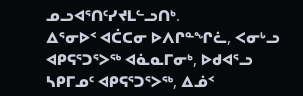ᓄᓗᐊᕐᑎᑦᓯᔪᒪᓪᓗᑎᒃ.
ᐃᕐᓂᐅᑉ ᐊᑖᑕᓂ ᐅᐱᒋᓐᖏᓛ, ᐸᓂᒡᓗ ᐊᑭᕋᕐᑐᕐᐳᖅ ᐊᓈᓇᒥᓂᒃ, ᐅᑯᐊᕐᓗ ᓴᑭᒥᓄᑦ ᐊᑭᕋᕐᑐᕐᐳᖅ, ᐃᓅᑉ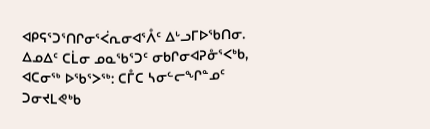ᐊᑭᕋᕐᑐᕐᑎᒋᓂᕐᐹᕆᓂᐊᕐᐰᑦ ᐃᒡᓗᒥᐅᖃᑎᓂ.
ᐃᓄᐃᑦ ᑕᒫᓂ ᓄᓇᖃᕐᑐᑦ ᓂᑲᒋᓂᐊᕈᓁᕐᐸᒃᑲ, ᐊᑕᓂᖅ ᐅᖃᕐᐳᖅ: ᑕᒤᑕ ᓴᓂᓪᓕᖏᓐᓄᑦ ᑐᓂᔪᒪᕙᒃᑲ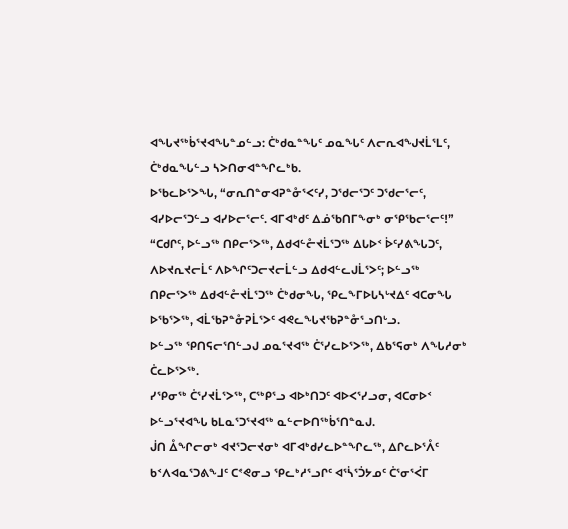ᐊᖓᔪᖅᑳᕐᔪᐊᖓᓐᓄᓪᓗ: ᑖᒃᑯᓇᓐᖓᑦ ᓄᓇᖓᑦ ᐱᓕᕆᐊᖑᔪᒫᕐᒪᑦ, ᑖᒃᑯᓇᖓᓪᓗ ᓴᐳᑎᓂᐊᓐᖏᓚᒃᑲ.
ᐅᖃᓚᐅᕐᐳᖓ, “ᓂᕆᑎᓐᓂᐊᕈᓐᓁᕐᐸᑦᓯ, ᑐᖁᓕᕐᑐᑦ ᑐᖁᓕᕐᓕᑦ, ᐊᓯᐅᓕᕐᑐᓪᓗ ᐊᓯᐅᓕᕐᓕᑦ. ᐊᒥᐊᒃᑯᑦ ᐃᓅᖃᑎᒥᖕᓂᒃ ᓂᕿᖃᓕᕐᓕᑦ!”
“ᑕᑯᒋᑦ, ᐅᓪᓗᖅ ᑎᑭᓕᕐᐳᖅ, ᐃᑯᐊᓪᓔᔪᒫᕐᑐᖅ ᐃᒐᐅᑉ ᐆᑦᓯᕕᖓᑐᑦ, ᐱᐅᔪᕆᔪᓕᒫᑦ ᐱᐅᖏᑦᑐᓕᔪᓕᒫᓪᓗ ᐃᑯᐊᓪᓚᒍᒫᕐᐳᑦ; ᐅᓪᓗᖅ ᑎᑭᓕᕐᐳᖅ ᐃᑯᐊᓪᓔᔪᒫᕐᑐᖅ ᑖᒃᑯᓂᖓ, ᕿᓚᖕᒥᐅᒐᓴᒡᔪᐃᑦ ᐊᑕᓂᖓ ᐅᖃᕐᐳᖅ, ᐊᒫᖃᕈᓐᓁᕈᒫᕐᐳᑦ ᐊᕙᓚᖓᔪᖃᕈᓐᓁᕐᓗᑎᒡᓗ.
ᐅᓪᓗᖅ ᕿᑎᕋᓕᕐᑎᓪᓗᒍ ᓄᓇᕐᔪᐊᖅ ᑖᕐᓯᓚᐅᕐᐳᖅ, ᐃᑲᕐᕋᓂᒃ ᐱᖓᓱᓂᒃ ᑖᓚᐅᕐᐳᖅ.
ᓯᕿᓂᖅ ᑖᕐᓯᔪᒫᕐᐳᖅ, ᑕᖅᑭᕐᓗ ᐊᐅᒃᑎᑐᑦ ᐊᐅᐸᕐᓯᓗᓂ, ᐊᑕᓂᐅᑉ ᐅᓪᓗᕐᔪᐊᖓ ᑲᒪᓇᕐᑐᕐᔪᐊᖅ ᓇᓪᓕᐅᑎᖅᑳᕐᑎᓐᓇᒍ.
ᒎᑎ ᐂᖏᓕᓂᒃ ᐊᔪᕐᑐᓕᔪᓂᒃ ᐊᒥᐊᒃᑯᓯᓚᐅᓐᖏᓚᖅ, ᐃᒋᓚᐅᕐᐰᑦ ᑲᑉᐱᐊᓇᕐᑐᕕᖕᒧᑦ ᑕᕝᕙᓂᓗ ᕿᓚᒃᓱᕐᓗᒋᑦ ᐊᕐᓵᕐᑑᔭᓄᑦ ᑖᕐᓂᕐᐹᒥ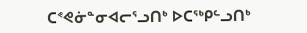ᑕᕝᕙᓃᓐᓂᐊᓕᕐᓗᑎᒃ ᐅᑕᖅᑭᓪᓗᑎᒃ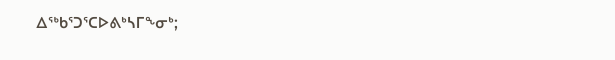ᐃᖅᑲᕐᑐᕐᑕᐅᕕᒃᓴᒥᖕᓂᒃ;